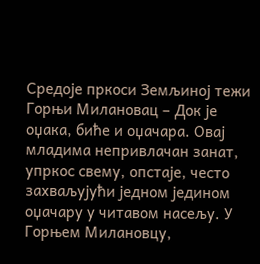Средоје пркоси Земљиној тежи
Горњи Милановац – Док је оџака, биће и оџачара. Овај младима непривлачан занат, упркос свему, опстаје, често захваљујући једном једином оџачару у читавом насељу. У Горњем Милановцу,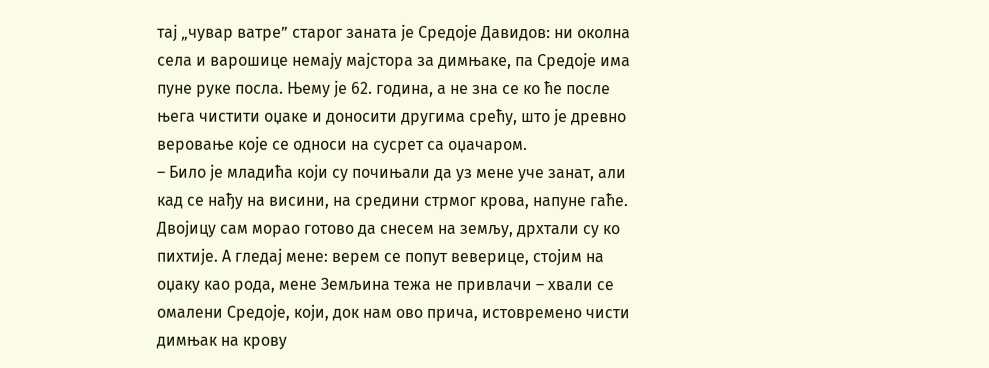тај „чувар ватре” старог заната је Средоје Давидов: ни околна села и варошице немају мајстора за димњаке, па Средоје има пуне руке посла. Њему је 62. година, а не зна се ко ће после њега чистити оџаке и доносити другима срећу, што је древно веровање које се односи на сусрет са оџачаром.
– Било је младића који су почињали да уз мене уче занат, али кад се нађу на висини, на средини стрмог крова, напуне гаће. Двојицу сам морао готово да снесем на земљу, дрхтали су ко пихтије. А гледај мене: верем се попут веверице, стојим на оџаку као рода, мене Земљина тежа не привлачи – хвали се омалени Средоје, који, док нам ово прича, истовремено чисти димњак на крову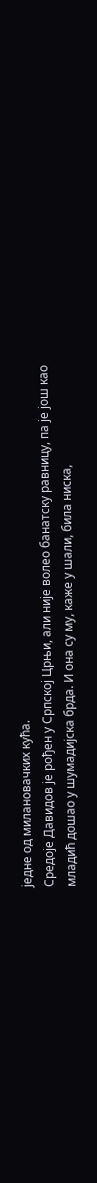једне од милановачких кућа.
Средоје Давидов је рођен у Српској Црњи, али није волео банатску равницу, па је још као младић дошао у шумадијска брда. И она су му, каже у шали, била ниска,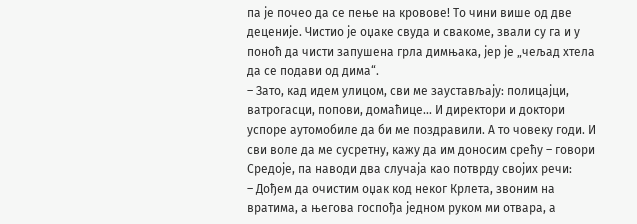па је почео да се пење на кровове! То чини више од две деценије. Чистио је оџаке свуда и свакоме, звали су га и у поноћ да чисти запушена грла димњака, јер је „чељад хтела да се подави од дима“.
– Зато, кад идем улицом, сви ме заустављају: полицајци, ватрогасци, попови, домаћице... И директори и доктори успоре аутомобиле да би ме поздравили. А то човеку годи. И сви воле да ме сусретну, кажу да им доносим срећу – говори Средоје, па наводи два случаја као потврду својих речи:
– Дођем да очистим оџак код неког Крлета, звоним на вратима, а његова госпођа једном руком ми отвара, а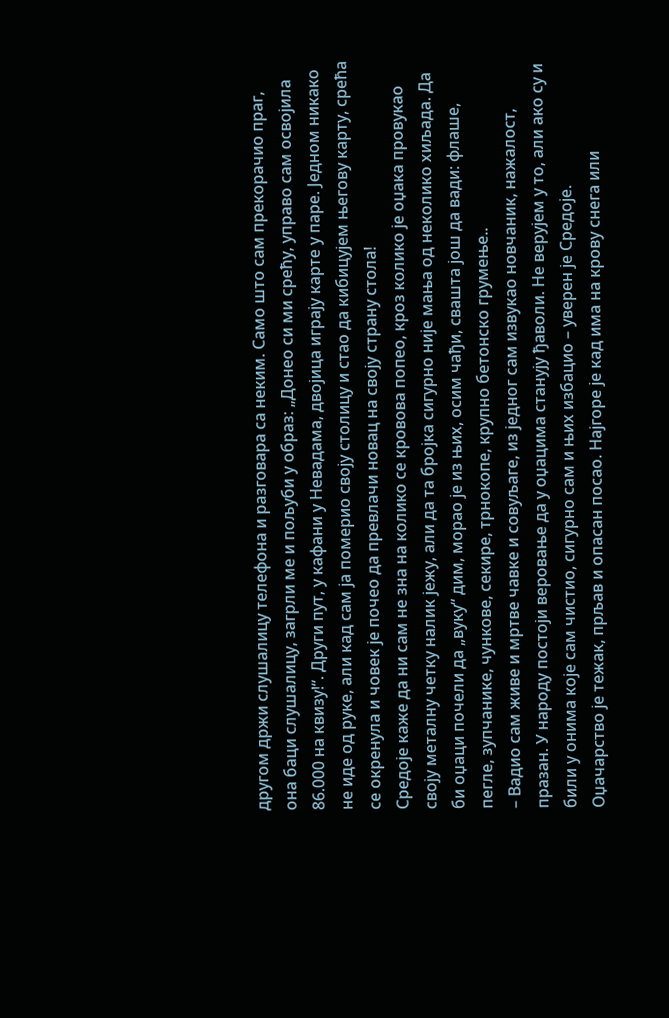другом држи слушалицу телефона и разговара са неким. Само што сам прекорачио праг, она баци слушалицу, загрли ме и пољуби у образ: „Донео си ми срећу, управо сам освојила 86.000 на квизу!“. Други пут, у кафани у Невадама, двојица играју карте у паре. Једном никако не иде од руке, али кад сам ја померио своју столицу и стао да кибицујем његову карту, срећа се окренула и човек је почео да превлачи новац на своју страну стола!
Средоје каже да ни сам не зна на колико се кровова попео, кроз колико је оџака провукао своју металну четку налик јежу, али да та бројка сигурно није мања од неколико хиљада. Да би оџаци почели да „вуку“ дим, морао је из њих, осим чађи, свашта још да вади: флаше, пегле, зупчанике, чункове, секире, трнокопе, крупно бетонско грумење..
– Вадио сам живе и мртве чавке и совуљаге, из једног сам извукао новчаник, нажалост, празан. У народу постоји веровање да у оџацима станују ђаволи. Не верујем у то, али ако су и били у онима које сам чистио, сигурно сам и њих избацио – уверен је Средоје.
Оџачарство је тежак, прљав и опасан посао. Најгоре је кад има на крову снега или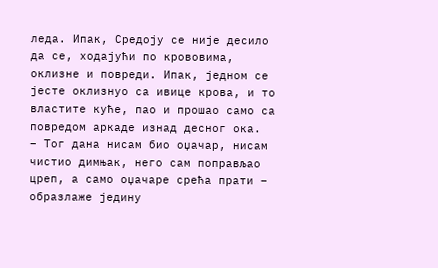леда. Ипак, Средоју се није десило да се, ходајући по крововима, оклизне и повреди. Ипак, једном се јесте оклизнуо са ивице крова, и то властите куће, пао и прошао само са повредом аркаде изнад десног ока.
– Тог дана нисам био оџачар, нисам чистио димњак, него сам поправљао цреп, а само оџачаре срећа прати – образлаже једину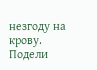незгоду на крову.
Подели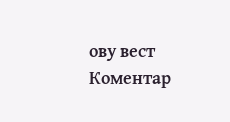ову вест
Комeнтар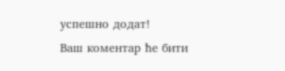успeшно додат!
Ваш комeнтар ћe бити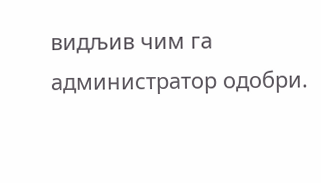видљив чим га администратор одобри.